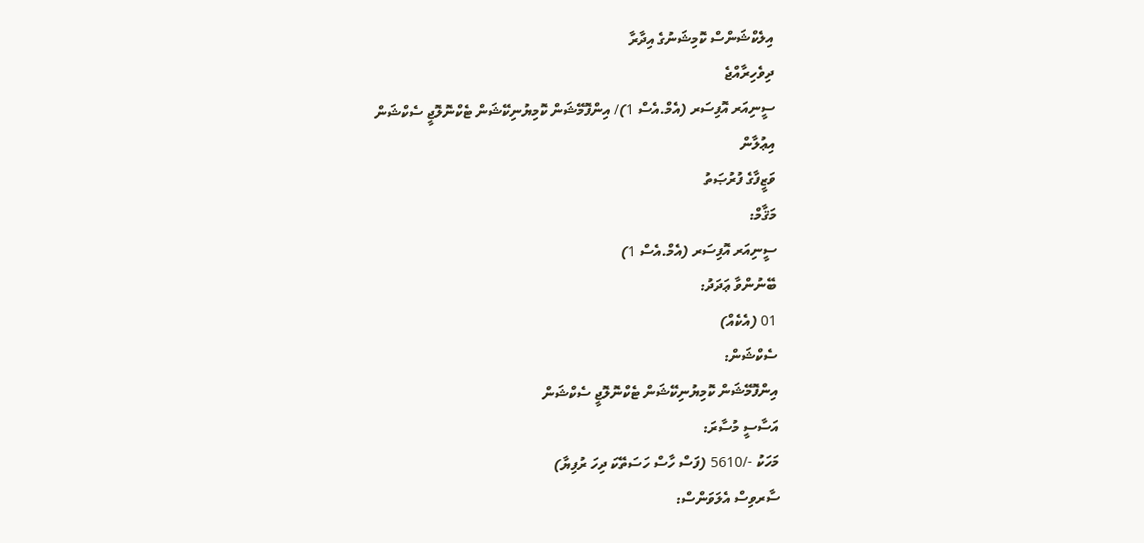އިލެކްޝަންސް ކޮމިޝަނުގެ އިދާރާ
ދިވެހިރާއްޖެ
ސީނިއަރ އޮފިސަރ (އެމް.އެސް 1)/ އިންފޮމޭޝަން ކޮމިޔުނިކޭޝަން ޓެކްނޮލޮޖީ ސެކްޝަން
އިޢުލާން
ވަޒީފާގެ ފުރުޞަތު
މަޤާމް:
ސީނިއަރ އޮފިސަރ (އެމް.އެސް 1)
ބޭނުންވާ ޢަދަދު:
01 (އެކެއް)
ސެކްޝަން:
އިންފޮމޭޝަން ކޮމިޔުނިކޭޝަން ޓެކްނޮލޮޖީ ސެކްޝަން
އަސާސީ މުސާރަ:
މަހަކު -/5610 (ފަސް ހާސް ހަސަތޭކަ ދިހަ ރުފިޔާ)
ސާރވިސް އެލަވަންސް: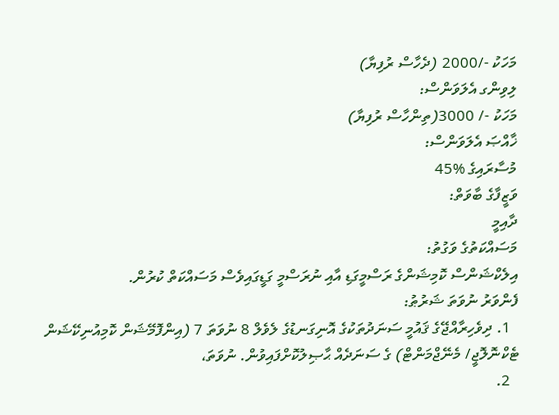މަހަކު -/2000 (ދެހާސް ރުފިޔާ)
ލިވިންގ އެލަވަންސް:
މަހަކު -/ 3000(ތިންހާސް ރުފިޔާ)
ޚާއްޞަ އެލަވަންސް:
މުސާރައިގެ %45
ވަޒީފާގެ ބާވަތް:
ދާއިމީ
މަސައްކަތުގެ ވަގުތު:
އިލެކްޝަންސް ކޮމިޝަންގެ ރަސްމީގަޑި އާއި ނުރަސްމީ ގަޑީގައިވެސް މަސައްކަތް ކުރުން.
ފެންވަރު ނުވަތަ ޝަރުޠު:
  1. ދިވެހިރާއްޖޭގެ ޤައުމީ ސަނަދުތަކުގެ އޮނިގަނޑުގެ ލެވެލް 8 ނުވަތަ 7 (އިންފޮމޭޝަން ކޮމިއުނިކޭޝަން ޓެކްނޮލޮޖީ/ މެނޭޖްމަންޓް) ގެ ސަނަދެއް ޙާޞިލުކޮށްފައިވުން. ނުވަތަ،
  2.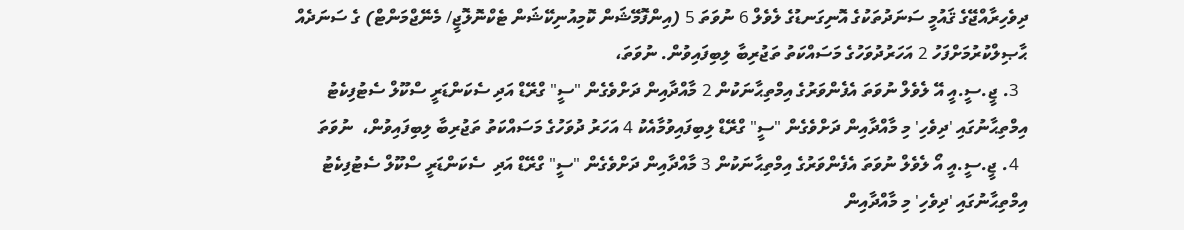ދިވެހިރާއްޖޭގެ ޤައުމީ ސަނަދުތަކުގެ އޮނިގަނޑުގެ ލެވެލް 6 ނުވަތަ 5 (އިންފޮމޭޝަން ކޮމިއުނިކޭޝަން ޓެކްނޮލޮޖީ/ މެނޭޖްމަންޓް) ގެ ސަނަދެއް ޙާޞިލްކުރުމަށްފަހު 2 އަހަރުދުވަހުގެ މަސައްކަތު ތަޖުރިބާ ލިބިފައިވުން. ނުވަތަ،
  3. ޖީ.ސީ.އީ އޭ ލެވެލް ނުވަތަ އެފެންވަރުގެ އިމްތިޙާނަކުން 2 މާއްދާއިން ދަށްވެގެން "ސީ" ގްރޭޑް އަދި ސެކަންޑަރީ ސްކޫލް ސެޓުފިކެޓު އިމްތިޙާނުގައި 'ދިވެހި' މި މާއްދާއިން ދަށްވެގެން "ސީ" ގްރޭޑް ލިބިފައިވުމާއެކު 4 އަހަރު ދުވަހުގެ މަސައްކަތު ތަޖުރިބާ ލިބިފައިވުން،  ނުވަތަ
  4. ޖީ.ސީ.އީ އޯ ލެވެލް ނުވަތަ އެފެންވަރުގެ އިމްތިޙާނަކުން 3 މާއްދާއިން ދަށްވެގެން "ސީ" ގްރޭޑް އަދި  ސެކަންޑަރީ ސްކޫލް ސެޓުފިކެޓު އިމްތިޙާނުގައި 'ދިވެހި' މި މާއްދާއިން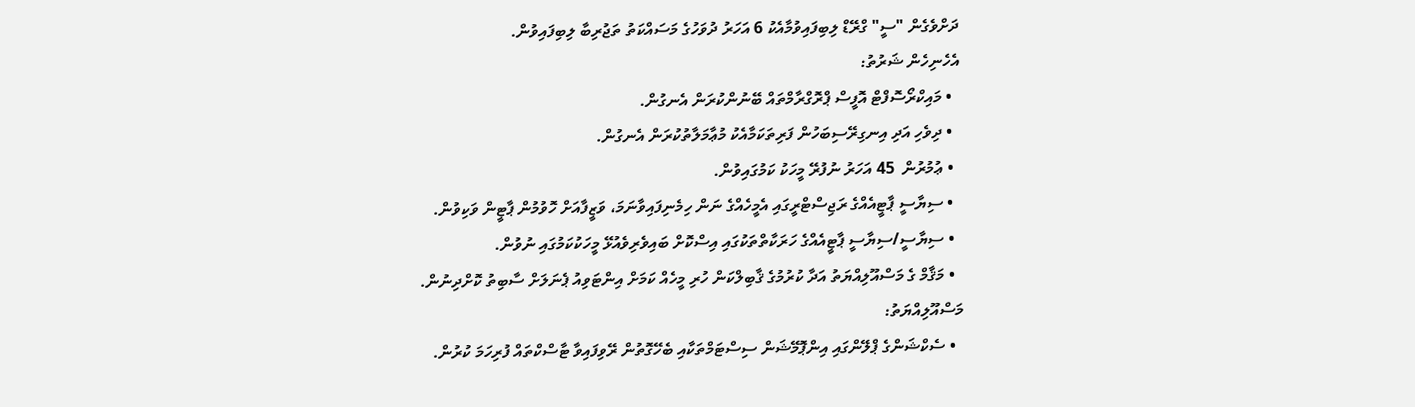ދަށްވެގެން "ސީ" ގްރޭޑް ލިބިފައިވުމާއެކު 6 އަހަރު ދުވަހުގެ މަސައްކަތު ތަޖުރިބާ ލިބިފައިވުން.
އެހެނިހެން ޝަރުތު:
  • މައިކްރޯސޮފްޓް އޮފީސް ޕްރޮގްރާމްތައް ބޭނުންކުރަން އެނގުން.
  • ދިވެހި އަދި އިނގިރޭސިބަހުން ފަރިތަކަމާއެކު މުޢާމަލާތުކުރަން އެނގުން.
  • ޢުމުރުން  45 އަހަރު ނުފުރޭ މީހަކު ކަމުގައިވުން.
  • ސިޔާސީ ޕާޓީއެއްގެ ރަޖިސްޓްރީގައި އެމީހެއްގެ ނަން ހިމެނިފައިވާނަމަ، ވަޒީފާއަށް ހޮވުމުން ޕާޓީން ވަކިވުން.
  • ސިޔާސީ/ސިޔާސީ ޕާޓީއެއްގެ ހަރަކާތްތަކުގައި އިސްކޮށް ބައިވެރިވެއުޅޭ މީހަކުކަމުގައި ނުވުން.
  • މަޤާމް ގެ މަސްއޫލިއްޔަތު އަދާ ކުރުމުގެ ޤާބިލްކަން ހުރި މީހެއް ކަމަށް އިންޓަވިއު ޕެނަލަށް ސާބިތު ކޮށްދިނުން.
މަސްއޫލިއްޔަތު:
  • ސެކްޝަންގެ ޕްލޭންގައި އިންޕޮމޭޝަން ސިސްޓަމްތަކާއި ބެހޭގޮތުން ރޭވިފައިވާ ޓާސްކްތައް ފުރިހަމަ ކުރުން.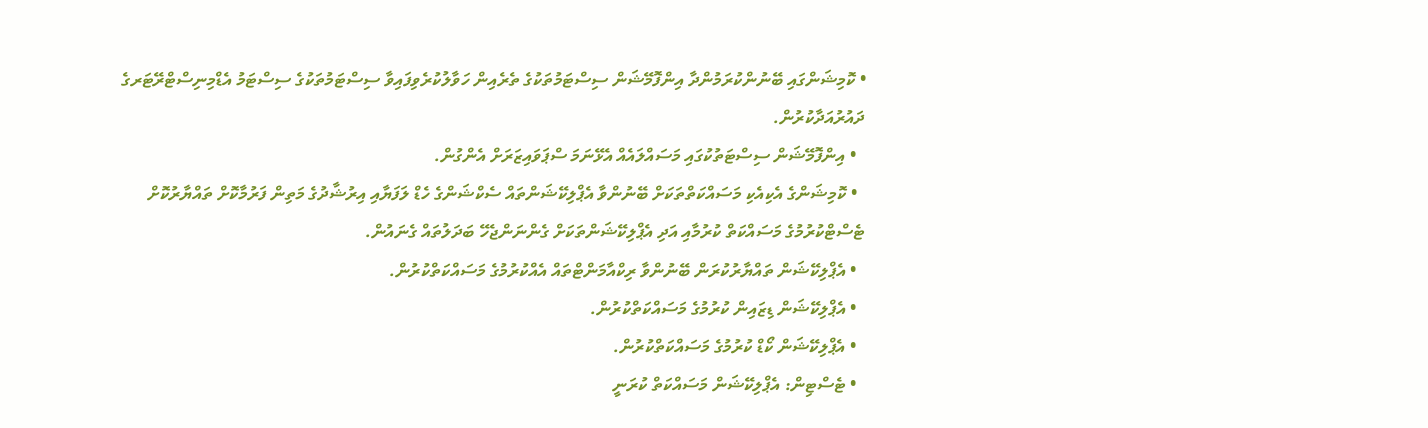• ކޮމިޝަންގައި ބޭނުންކުރަމުންދާ އިންފޮމޭޝަން ސިސްޓަމުތަކުގެ ތެރެއިން ހަވާލުކުރެވިފައިވާ ސިސްޓަމުތަކުގެ ސިސްޓަމު އެޑްމިނިސްޓްރޭޓަރގެ ދައުރުއަދާކުރުން.
  • އިންފޮމޭޝަން ސިސްޓަތުކުގައި މަސައްލައެއް އެޅޭނަމަ ސްޕަވައިޒަރަށް އެންގުން.
  • ކޮމިޝަންގެ އެކިއެކި މަސައްކަތްތަކަށް ބޭނުންވާ އެޕްލިކޭޝަންތައް ސެކްޝަންގެ ހެޑް ލަފަޔާއި އިރުޝާދުގެ މަތިން ފަރުމާކޮށް ތައްޔާރުކޮށް ޓެސްޓްކުރުމުގެ މަސައްކަތް ކުރުމާއި އަދި އެޕްލިކޭޝަންތަކަށް ގެންނަންޖެހޭ ބަދަލުތައް ގެނައުން.
  • އެޕްލިކޭޝަން ތައްޔާރުކުރަން ބޭނުންވާ ރިކްއާމަންޓްތައް އެއްކުރުމުގެ މަސައްކަތްކުރުން.
  • އެޕްލިކޭޝަން ޑިޒައިން ކުރުމުގެ މަސައްކަތްކުރުން.
  • އެޕްލިކޭޝަން ކޯޑް ކުރުމުގެ މަސައްކަތްކުރުން.
  • ޓެސްޓިން: އެޕްލިކޭޝަން މަސައްކަތް ކުރަނީ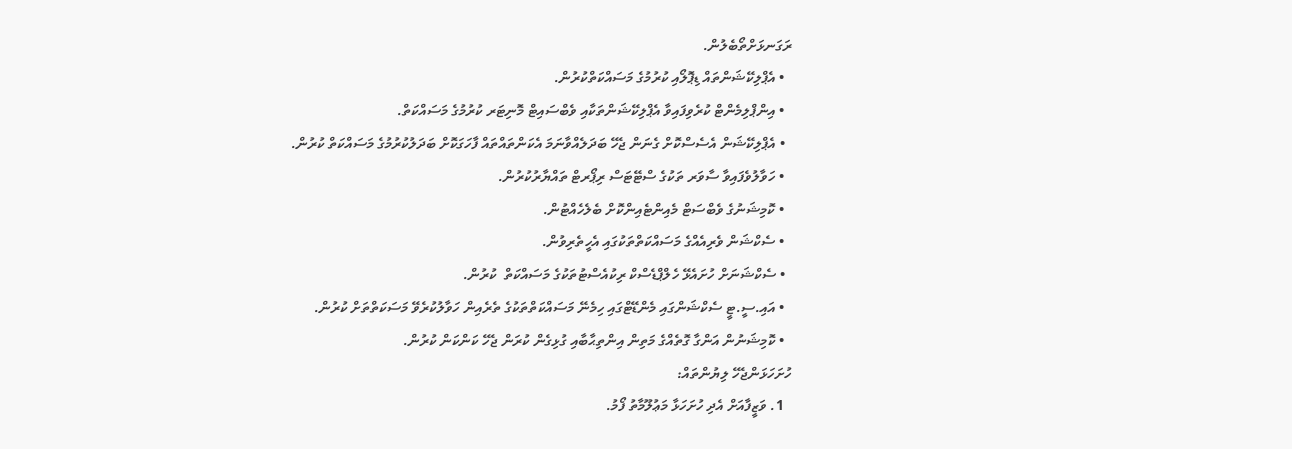ރަގަނޅަށްތޯބެލުން.
  • އެޕްލިކޭޝަންތައް ޑިޕޮލޯއި ކުރުމުގެ މަސައްކަތްކުރުން.
  • އިންޕްލިމެންޓް ކުރެވިފައިވާ އެޕްލިކޭޝަންތަކާއި ވެބްސައިޓް މޮނިޓަރ ކުރުމުގެ މަސައްކަތް.
  • އެޕްލިކޭޝަން އެސެސްކޮށް ގެނަން ޖެހޭ ބަދަލެއްވާނަމަ އެކަންތައްތައް ފާހަގަކޮށް ބަދަލުކުރުމުގެ މަސައްކަތް ކުރުން.
  • ހަވާލުވެފައިވާ ސާވަރ ތަކުގެ ސްޓޭޓަސް ރިޕޯރޓް ތައްޔާރުކުރުން.
  • ކޮމިޝަނުގެ ވެބްސަޓް މެއިންޓެއިންކޮށް ބެލެހެއްޓުން.
  • ސެކްޝަން ވެރިއެއްގެ މަސައްކަތްތަކުގައި އެހީތެރިވުން.
  • ސެކްޝަނަށް ހުށައެޅޭ ހެލްޕްޑެސްކް ރިކުއެސްޓުތަކުގެ މަސައްކަތް  ކުރުން.
  • އައި.ސީ.ޓީ ސެކްޝަންގައި މެންޑޭޓްގައި ހިމެނޭ މަސައްކަތްތަކުގެ ތެރެއިން ހަވާލުކުރެވޭ މަސަކަތްތަށް ކުރުން.
  • ކޮމިޝަނުން އަންގާ ގޮތެއްގެ މަތިން އިންތިޙާބާއި ގުޅިގެން ކުރަން ޖެހޭ ކަންކަން ކުރުން.
ހުށަހަޅަންޖެހޭ ލިޔުންތައް:
  1. ވަޒީފާއަށް އެދި ހުށަހަޅާ މަޢުލޫމާތު ފޯމު.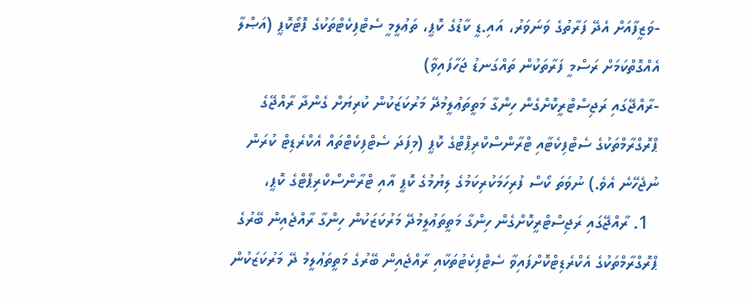-ވަޒީފާއަށް އެދޭ ފަރާތުގެ ވަނަވަރު، އައި.ޑީ ކާޑުގެ ކޮޕީ، ތަޢުލީމީ ސެޓްފިކެޓްތަކުގެ ފޮޓޯކޮޕީ (އަޞްލާ އެއްގޮތްކަމަށް ރަސްމީ ފަރާތަކުން ތައްގަނޑު ޖަހާފައިވާ)
-ރާއްޖޭގައި ރަޖިސްޓްރީކޮށްގެން ހިންގާ މަތީތަޢުލީމުދޭ މަރުކަޒަކުން ކުރިޔަށް ގެންދާ ރާއްޖޭގެ ޕްރޮގްރާމްތަކުގެ ސެޓްފިކެޓާއި ޓްރާންސްކްރިޕްޓްގެ ކޮޕީ (މިފަދަ ސެޓްފިކެޓްތައް އެކްރެޑިޓް ކުރަން ނުޖެހޭނެ އެވެ.) ނުވަތަ ކޯސް ފުރިހަމަކުރިކަމުގެ ލިޔުމުގެ ކޮޕީ އާއި ޓްރާންސްކްރިޕްޓްގެ ކޮޕީ،
  1. ރާއްޖޭގައި ރަޖިސްޓްރީކޮށްގެން ހިންގާ މަތީތަޢުލީމުދޭ މަރުކަޒަކުން ހިންގާ ރާއްޖެއިން ބޭރުގެ ޕްރޮގްރާމްތަކުގެ އެކްރެޑިޓްކޮށްފައިވާ ސެޓްފިކެޓުތަކާއި ރާއްޖެއިން ބޭރުގެ މަތީތަޢުލީމު ދޭ މަރުކަޒަކުން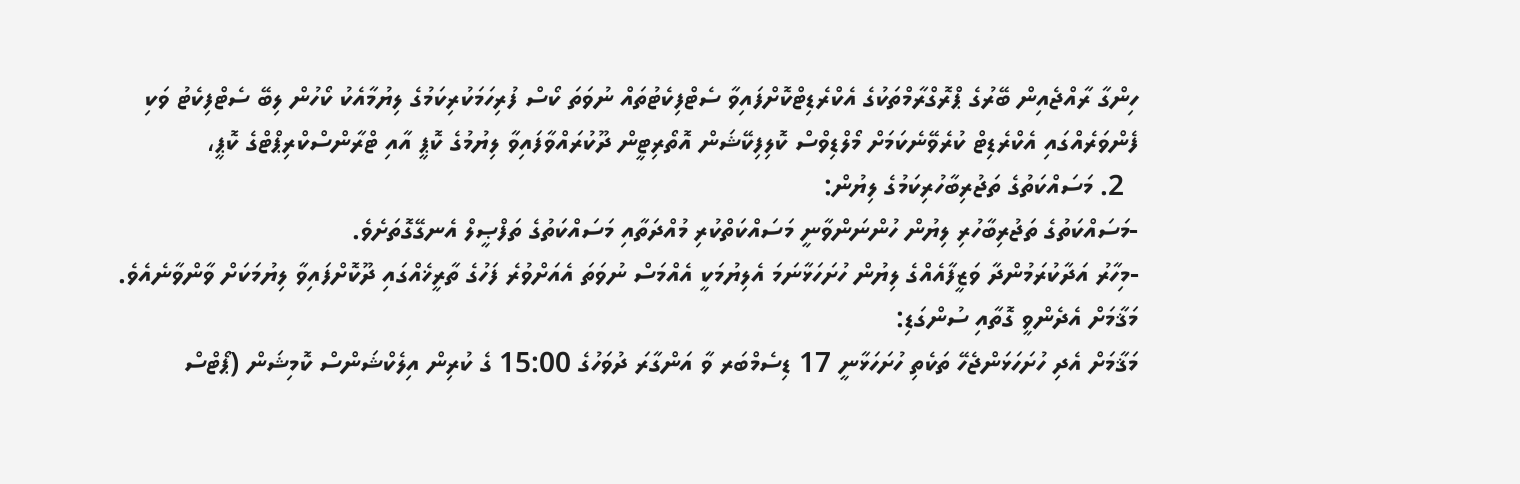ހިންގާ ރާއްޖެއިން ބޭރުގެ ޕްރޮގްރާމްތަކުގެ އެކްރެޑިޓްކޮށްފައިވާ ސެޓްފިކެޓުތައް ނުވަތަ ކޯސް ފުރިހަމަކުރިކަމުގެ ލިޔުމާއެކު ކޯހުން ލިބޭ ސެޓްފިކެޓު ވަކި ފެންވަރެއްގައި އެކްރެޑިޓް ކުރެވޭނެކަމަށް މޯލްޑިވްސް ކޮލިފިކޭޝަން އޮތޯރިޓީން ދޫކުރައްވާފައިވާ ލިޔުމުގެ ކޮޕީ އާއި ޓްރާންސްކްރިޕްޓްގެ ކޮޕީ،
  2. މަސައްކަތުގެ ތަޖުރިބާހުރިކަމުގެ ލިޔުން:
-މަސައްކަތުގެ ތަޖުރިބާހުރި ލިޔުން ހުންނަންވާނީ މަސައްކަތްކުރި މުއްދަތާއި މަސައްކަތުގެ ތަފްޞީލް އެނގޭގޮތަށެވެ.
-މިހާރު އަދާކުރަމުންދާ ވަޒީފާއެއްގެ ލިޔުން ހުށަހަޅާނަމަ އެލިޔުމަކީ އެއްމަސް ނުވަތަ އެއަށްވުރެ ފަހުގެ ތާރީޚެއްގައި ދޫކޮށްފައިވާ ލިޔުމަކަށް ވާންވާނެއެވެ.
މަޤާމަށް އެދެންވީ ގޮތާއި ސުންގަޑި:
މަޤާމަށް އެދި ހުށަހަޅަންޖެހޭ ތަކެތި ހުށަހަޅާނީ 17 ޑިސެމްބަރ ވާ އަންގާރަ ދުވަހުގެ 15:00 ގެ ކުރިން އިލެކްޝަންސް ކޮމިޝަން (ޕޯޓްސް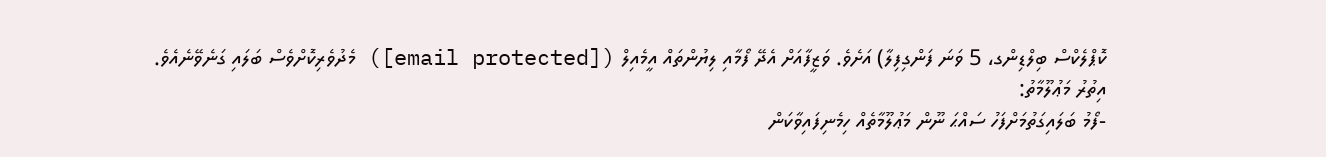ކޮޕްލެކްސް ބިލްޑިންގ، 5 ވަނަ ފަންގިފިލާ) އަށެވެ. ވަޒީފާއަށް އެދޭ ފޯމާއި ލިޔުންތައް އީމެއިލް ([email protected]) މެދުވެރިކޮށްވެސް ބަލައި ގަނެވޭނެއެވެ.
އިތުރު މަޢުލޫމާތު:
-ފޯމު ބަލައިގަތުމަށްފަހު ސައްޙަ ނޫން މަޢުލޫމާތެއް ހިމެނިފައިވާކަން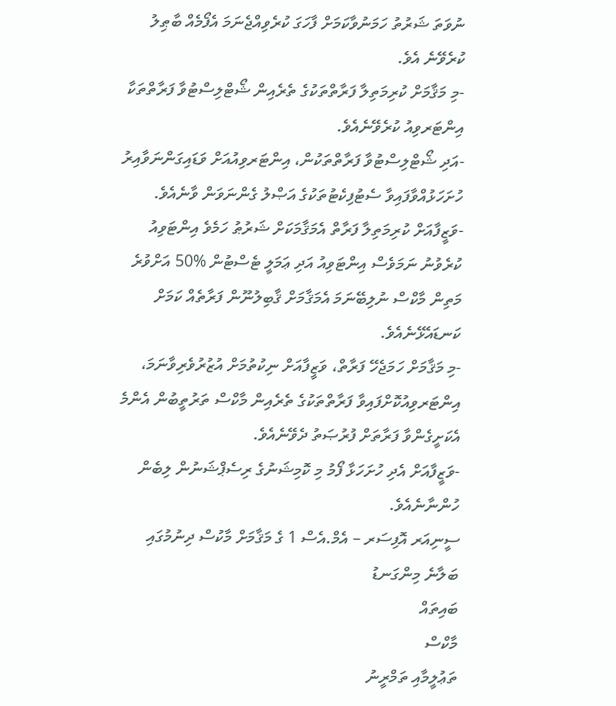ނުވަތަ ޝަރުތު ހަމަނުވާކަމަށް ފާހަގަ ކުރެވިއްޖެނަމަ އެފޯމެއް ބާޠިލު ކުރެވޭނެ އެވެ.
-މި މަޤާމަށް ކުރިމަތިލާ ފަރާތްތަކުގެ ތެރެއިން ޝޯޓްލިސްޓުވާ ފަރާތްތަކާ އިންޓަރވިއު ކުރެވޭނެއެވެ.
-އަދި ޝޯޓްލިސްޓުވާ ފަރާތްތަކުން، އިންޓަރވިއުއަށް ވަޑައިގަންނަވާއިރު ހުށަހަޅުއްވާފައިވާ ސެޓުފިކެޓުތަކުގެ އަޞްލު ގެންނަވަން ވާނެއެވެ.
-ވަޒީފާއަށް ކުރިމަތިލާ ފަރާތް އެމަޤާމަކަށް ޝަރުޠު ހަމެވެ އިންޓަވިއު ކުރެވުނު ނަމަވެސް އިންޓަވިއު އަދި ޢަމަލީ ޓެސްޓުން %50 އަށްވުރެ މަތިން މާކްސް ނުލިބޭނަމަ އެމަޤާމަށް ޤާބިލުނޫން ފަރާތެއް ކަމަށް ކަނޑައެޅޭނެއެވެ.
-މި މަޤާމަށް ހަމަޖެހޭ ފަރާތް، ވަޒީފާއަށް ނިކުތުމަށް އުޒުރުވެރިވާނަމަ، އިންޓަރވިއުކޮށްފައިވާ ފަރާތްތަކުގެ ތެރެއިން މާކްސް ތަރުތީބުން އެންމެ އެކަށީގެންވާ ފަރާތަށް ފުރުޞަތު ދެވޭނެއެވެ.
-ވަޒީފާއަށް އެދި ހުށަހަޅާ ފޯމު މި ކޮމިޝަނުގެ ރިސެޕްޝަނުން ލިބެން ހުންނާނެއެވެ.
ސީނިއަރ އޮފިސަރ – އެމް.އެސް 1 ގެ މަޤާމަށް މާކުސް ދިނުމުގައި ބަލާނެ މިންގަނޑު
ބައިތައް
މާކްސް
ތަޢުލީމާއި ތަމްރީނު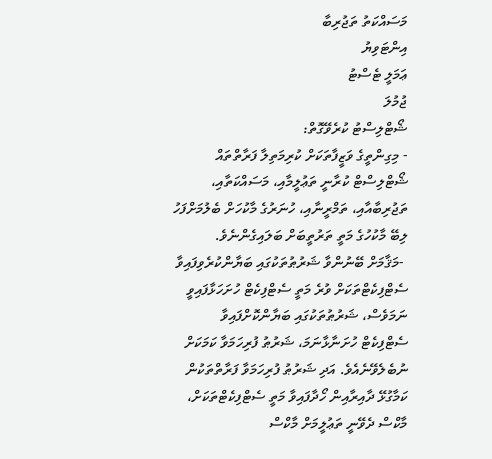މަސައްކަތު ތަޖުރިބާ
އިންޓަވިޔު
ޢަމަލީ ޓެސްޓު
ޖުމުލަ
ޝޯޓްލިސްޓު ކުރެވޭގޮތް:
- މިގިންތީގެ ވަޒީފާތަކަށް ކުރިމަތިލާ ފަރާތްތައް ޝޯޓްލިސްޓް ކުރާނީ ތަޢުލީމާއި، މަސައްކަތާއި، ތަޖުރިބާއާއި، ތަމްރީނާއި، ހުނަރުގެ މާކުހަށް ބެލުމަށްފަހު ލިބޭ މާކުހުގެ މަތީ ތަރުތީބަށް ބަލައިގެންނެވެ.
 -މަޤާމަށް ބޭނުންވާ ޝަރުޠުތަކުގައި ބަޔާންކުރެވިފައިވާ ސެޓްފިކެޓްތަކަށް ވުރެ މަތީ ސެޓްފިކެޓް ހުށަހަޅާފައިވީ ނަމަވެސް، ޝަރުޠުތަކުގައި ބަޔާންކޮށްފައިވާ ސެޓްފިކެޓް ހުށަނާޅާނަމަ، ޝަރުޠު ފުރިހަމަވާ ކަމަކަށް ނުބެލެވޭނެއެވެ. އަދި ޝަރުޠު ފުރިހަމަވާ ފަރާތްތަކުން ކަމާގުޅޭ ދާއިރާއިން ހޯދާފައިވާ މަތީ ސެޓްފިކެޓްތަކަށް، މާކްސް ދެވޭނީ ތަޢުލީމަށް މާކްސް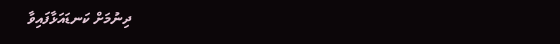ދިނުމަށް ކަނޑައަޅާފައިވާ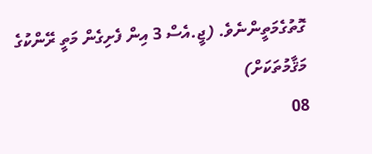ގޮތުގެމަތީންނެވެ. (ޖީ.އެސް 3 އިން ފެށިގެން މަތީ ރޭންކުގެ މަޤާމުތަކަށް)
08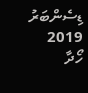ޑިސެންބަރު 2019
ހޯދާ